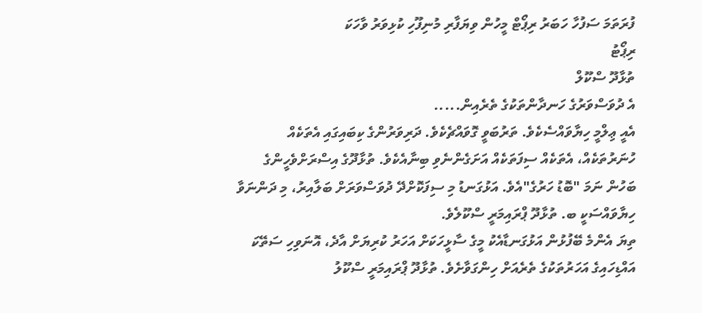ފުރަތަމަ ސަފުހާ ހަބަރު ރިޕޯޓް މީހުން ވިޔަފާރި މުނިފޫހި ކުޅިވަރު ވާހަކަ
ރިޕޯޓު
ތުޅާދޫ ސްކޫލް
އެ ދުވަސްވަރުގެ ހަނދާންތަކުގެ ތެރެއިން.....
އެއީ ޢިލްމީ ހިޔާވައްސެކެވެ. ތަރުބަވީ ގޮވައްޗެކެވެ. ދަރިވަރުންގެ ކިބައިގައި އެތަކެއް ހުނަރުތަކެއް، އެތަކެއް ސިފަތަކެއް އަށަގެންނެވި ބިނާއެކެވެ. ތުޅާދޫގެ އިސްރަށްވެހީންގެ ބަހުން ނަމަ "ބޮޑު ހަރުގެ"އެވެ. އަޅުގަނޑު މި ސިފަކޮށްދޭ ދުވަސްވަރަށް ބަލާއިރު، މި ދަންނަވާ ހިޔާވައްސަކީ ބ. ތުޅާދޫ ޕްރައިމަރީ ސްކޫލެވެ.
ތިޔަ އެންމެ ބޭފުޅުން އަޅުގަނޑާއެކު މީގެ ސާޅީހަކަށް އަހަރު ކުރިޔަށް އާދެ، އޮނަވިހި ސަތޭކަ އައްޑިހައިގެ އަހަރުތަކުގެ ތެރެއަށް ހިންގަވާށެވެ. ތުޅާދޫ ޕްރައިމަރީ ސްކޫލު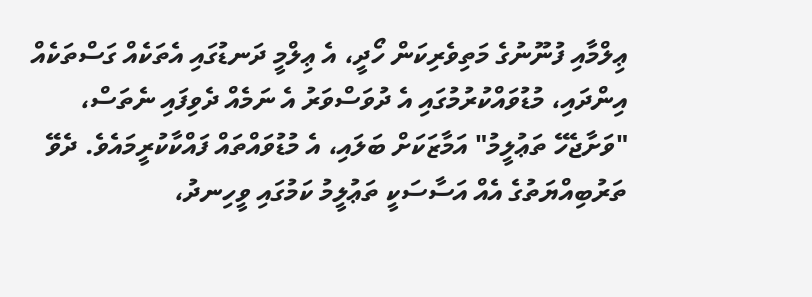ޢިލްމާއި ފުނޫނުގެ މަތިވެރިކަން ހޯދީ، އެ ޢިލްމީ ދަނޑުގައި އެތަކެއް ގަސްތަކެއް އިންދައި، މުޑުވައްކުރުމުގައި އެ ދުވަސްވަރު އެ ނަމެއް ދެވިފައި ނެތަސް، "ވަށާޖެހޭ ތަޢުލީމު" އަމާޒަކަށް ބަލައި، އެ މުޑުވައްތައް ފައްކާކުރީމައެވެ. ދެވޭ ތަރުބިއްޔަތުގެ އެއް އަސާސަކީ ތަޢުލީމު ކަމުގައި ވީހިނދު،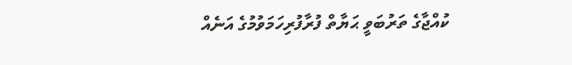ކުއްޖާގެ ތަރުބަވީ ޙަޔާތް ފުރާފުރިހަމަވުމުގެ އަނެއް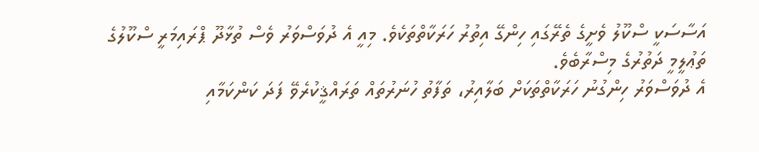އަސާސަކީ ސްކޫލު ވެށީގެ ތެރޭގައި ހިންގޭ އިތުރު ހަރަކާތްތަކެވެ. މިއީ އެ ދުވަސްވަރު ވެސް ތުޅާދޫ ޕްރައިމަރީ ސްކޫލުގެ ތަޢުލީމީ ދަތުރުގެ މިސްރާބެވެ.
އެ ދުވަސްވަރު ހިންގުނު ހަރަކާތްތަކަށް ބަލާއިރު، ތަފާތު ހުނަރުތައް ތަރައްޤީކުރެވޭ ފަދަ ކަންކަމާއި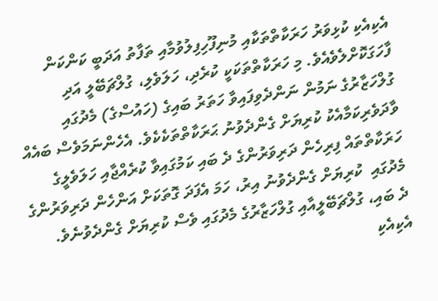އެކިއެކި ކުޅިވަރު ހަރަކާތްތަކާއި މުނިފޫހިފިލުވުމާއި ތަފާތު އަދަބީ ކަންކަން ފާހަގަކޮށްލެވެއެވެ. މި ހަރަކާތްތަކަކީ ކުރެދި، ހަލަވެލި، ގުލްޗަބޭލީ އަދި ގުލްހަޒާރުގެ ނަމުން ނަންދެވިފައިވާ ހަތަރު ބައިގެ (ހައުސްގެ) މެދުގައި ވާދަވެރިކަމާއެކު ކުރިޔަށް ގެންދެވުނު ޙަރަކާތްތަކެކެވެ. އެހެންނަމަވެސް ބައެއް ހަރަކާތްތައް ފިރިހެން ދަރިވަރުންގެ ދެ ބައި ކަމުގައިވާ ކުރެއްޖާއި ހަލަވެލީގެ މެދުގައި  ކުރިޔަށް ގެންދެވުނު އިރު، ހަމަ އެފަދަ ގޮތަކަށް އަންހެން ދަރިވަރުންގެ ދެ ބައި، ގުލްޗަބޭލީއާއި ގުލްހަޒާރުގެ މެދުގައި ވެސް ކުރިޔަށް ގެންދެވުނެވެ.
އެކިއެކި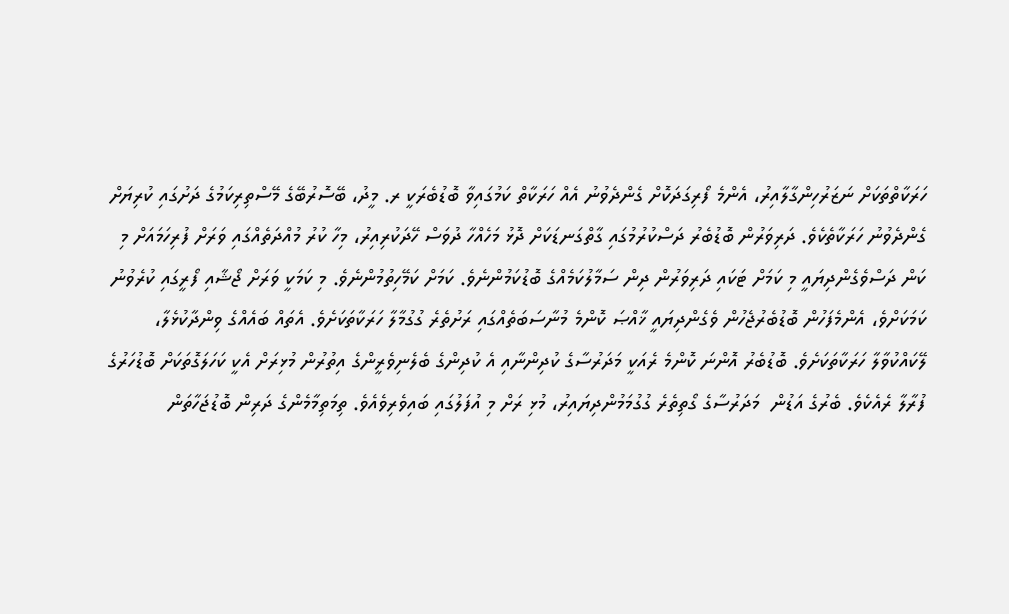ހަރަކާތްތަކަށް ނަޒަރުހިންގާލާއިރު، އެންމެ ފޯރިގަދަކޮށް ގެންދެވުނު އެއް ހަރަކާތް ކަމުގައިވާ ބޮޑުބެރަކީ ރ. މީދު، ބޭސޮރުބޭގެ މޭސްތިރިކަމުގެ ދަށުގައި ކުރިޔަށް ގެންދެވުނު ހަރަކާތެކެވެ. ދަރިވަރުން ބޮޑުބެރު ދަސްކުރުމުގައި ގާތްގަނޑަކަށް ދޮޅު މަހެއްހާ ދުވަސް ހޭދަކުރިއިރު، މިހާ ކުރު މުއްދަތެއްގައި ވަރަށް ފުރިހަމައަށް މި ކަން ދަސްވެގެންދިޔައީ މި ކަމަށް ޓަކައި ދަރިވަރުން ދިން ސަމާލުކަމެއްގެ ބޮޑުކަމުންނެވެ. ކަމަށް ކަމޭހިތުމުންނެވެ. މި ކަމަކީ ވަރަށް ޖޯޝާއި ފޯރީގައި ކުރެވުނު ކަމަކަށްވެ، އެންމެފަހުން ބޮޑުބެރުޖެހުން ވެގެންދިޔައީ ޚާއްޞަ ކޮންމެ މުނާސަބަތެއްގައި ރަށުތެރެ ގުގުމާލާ ހަރަކާތަކަށެވެ. އެތައް ބައެއްގެ ވިންދާކުޅެލާ، ލޭކައްކުވާލާ ހަރަކާތަކަށެވެ. ބޮޑުބެރު އޮންނަ ކޮންމެ ރެއަކީ މަދަރުސާގެ ކުދިންނާއި އެ ކުދިންގެ ބެލެނިވެރީންގެ އިތުރުން މުޅިރަށް އެކީ ކަހަލަގޮތަކަށް ބޮޑުހަރުގެ ފުރާލާ ރެއެކެވެ. ބެރުގެ އަޑުން  މަދަރުސާގެ ގޯތިތެރެ ގުގުމަމުންދިޔައިރު، މުޅި ރަށް މި އުފަލުގައި ބައިވެރިވެއެވެ. ތިމަތިމާމެންގެ ދަރިން ބޮޑުޖަހާތަން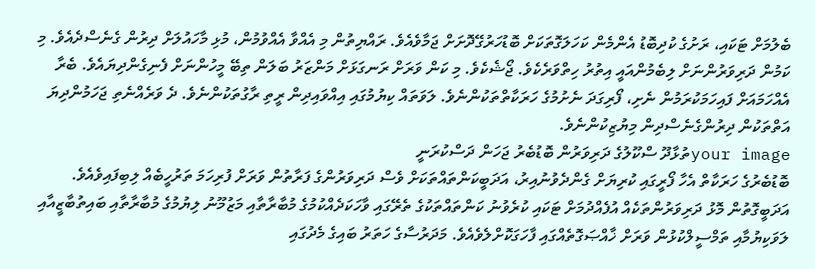ބެލުމަށް ޓަކައި، ރަށުގެ ކުދިބޮޑު އެންމެން ކަހަލަގޮތަކަށް ބޮޑުހަރުގޭދޮށަށް ޖަމާވެއެވެ. ރައްޔިތުން މި އެއްވާ އެއްވުމުން، މުޅި މާހައުލަށް ދިރުން ގެނެސްދެއެވެ. މި ކަމުން ދަރިވަރުންނަށް ލިބެމުންއައީ އިތުރު ހިތްވަރެކެވެ. ޖޯޝެކެވެ. މި ކަން ވަރަށް ރަނގަޅަށް މަންޒަރު ބަލަން ތިބޭ މީހުންނަށް ފެނިގެންދިޔައެވެ. ބެރާ އެއްހަމައަށް ފައިހަމަކުރަމުން ނެށި، ފޯރިގަދަ ނެށުމުގެ ހަރަކާތްތަކުންނެވެ. ލަވަތައް ކިޔުމުގައި އިއްވައިދިން ރީތި ރާގުތަކުންނެވެ. ދެ ވަރެއްނެތި ޖަހަމުންދިޔަ އަތްތަކުން ދިރުންގެނެސްދިން މިޔުޒިކުންނެވެ.
your imageތުޅާދޫ ސްކޫލުގެ ދަރިވަރުން ބޮޑުބެރު ޖަހަން ދަސްކުރަނީ
ބޮޑުބެރުގެ ހަރަކާތް އެހާ ފޯރީގައި ކުރިޔަށް ގެންދެވުނުއިރު، އަދަބީކަންތައްތަކަށް ވެސް ދަރިވަރުންގެ ފަރާތުން ވަރަށް ފުރިހަމަ ތަރުހީބެއް ލިބިފައިވެއެވެ. އަދަބީގޮތުން މޮޅު ދަރިވަރުންތަކެއް އުފެއްދުމަށް ޓަކައި ކުރެވުނު ކަންތައްތަކުގެ ތެރޭގައި ވާހަކަދެއްކުމުގެ މުބާރާތާއި މަޒުމޫނު ލިޔުމުގެ މުބާރާތާއި ބައިތުބާޒީއާއި ލަވަކިޔުމާއި ތަމްސީލްކުޅުން ވަރަށް ޚާއްޞަގޮތެއްގައި ފާހަގަކޮށްލެވެއެވެ. މަދަރުސާގެ ހަތަރު ބައިގެ މެދުގައި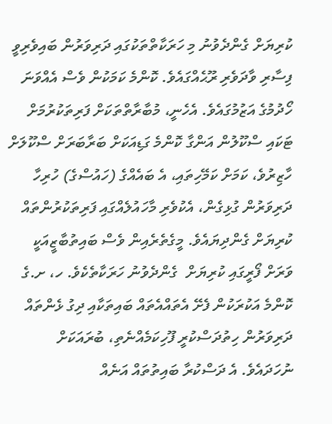ކުރިޔަށް ގެންދެވުނު މި ހަރަކާތްތަކުގައި ދަރިވަރުން ބައިވެރިވީ ފިސާރި ވާދަވެރި ރޫޙެއްގައެވެ. ކޮންމެ ކަމަކުން ވެސް އެއްވަނަ ހޯދުމުގެ އަޒުމުގައެވެ. އެހެނީ، މުބާރާތްތަކަށް ފަރިތަކުރުމަށް ޓަކައި ސްކޫލުން އަންގާ ކޮންމެ ގަޑިއަކަށް ބަރާބަރަށް ސްކޫލަށް ހާޒިރުވެ، ކަމަށް ކަމޭހިތައި، އެ ބައެއްގެ (ހައުސްގެ) ހުރިހާ ދަރިވަރުން ގުޅިގެން، އެކުވެރި މާހައުލެއްގައި ފަރިތަކުރުންތައް ކުރިޔަށް ގެންދިޔައެވެ. މީގެތެރެއިން ވެސް ބައިތުބާޒީއަކީ ވަރަށް ފޯރީގައި ކުރިޔަށް  ގެންދެވުނު ހަރަކާތެކެވެ. ހ، ށ.ގެ ކޮންމެ އަކުރަކުން ފެށޭ އެތައްއެތައް ބައިތަކާއި ދިގު ޅެންތައް ދަރިވަރުން ހިތުދަސްކުރީ ފޫހިކަމެއްނެތި، ބުރައަކަށް ނުހަދައެވެ. އެ ދަސްކުރާ ބައިތުތައް އަނެއް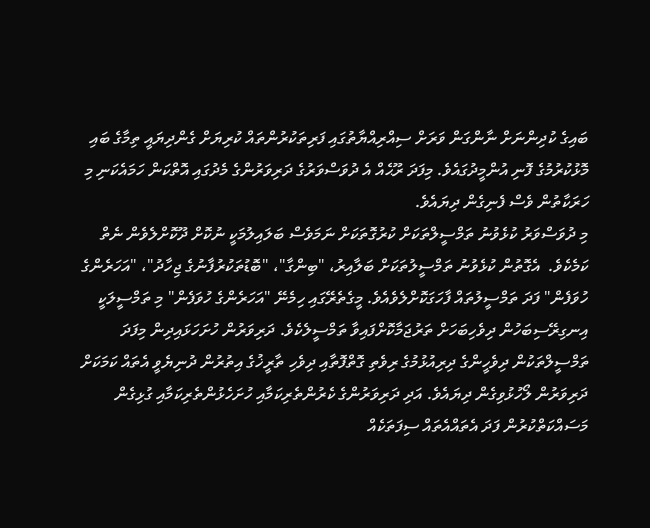ބައިގެ ކުދިންނަށް ނާންގަން ވަރަށް ސިއްރިއްޔާތުގައި ފަރިތަކުރުންތައް ކުރިޔަށް ގެންދިޔައީ ތިމާގެ ބައި މޮޅުކުރުމުގެ ފޮނި އުންމީދުގައެވެ. މިފަދަ ރޫޙެއް އެ ދުވަސްވަރުގެ ދަރިވަރުންގެ މެދުގައި އޮތްކަން ހަމައެކަނި މި ހަރަކާތުން ވެސް ފެނިގެން ދިޔައެވެ.
މި ދުވަސްވަރު ކުޅެވުނު ތަމްސީލްތަކަށް ކުރުގޮތަކަށް ނަމަވެސް ބަލައިލުމަކީ ނުކޮށް ދޫކޮށްލެވެން ނެތް ކަމެކެވެ.  އެގޮތުން ކުޅެވުނު ތަމްސީލުތަކަށް ބަލާއިރު، "ބިންގާ"، "ބޮޑުތަކުރުފާނުގެ ޖިހާދު"، "އަހަރެންގެ ހުވަފެން" ފަދަ ތަމްސީލުތައް ފާހަގަކޮށްލެވެއެވެ. މީގެތެރޭގައި ހިމެނޭ "އަހަރެންގެ ހުވަފެން" މި ތަމްސީލަކީ އިނގިރޭސިބަހުން ދިވެހިބަހަށް ތަރުޖަމާކޮށްފައިވާ ތަމްސީލެކެވެ. ދަރިވަރުން ހުށަހަޅައިދިން މިފަދަ ތަމްސީލްތަކުން ދިވެހީންގެ ދިރިއުޅުމުގެ ރިވެތި ގޮތްފޮތާއި ދިވެހި ތާރީޚުގެ އިތުރުން ދުނިޔެވީ އެތައް ކަމަކަށް ދަރިވަރުން ލޯހުޅުވިގެން ދިޔައެވެ. އަދި ދަރިވަރުންގެ ކެރުންތެރިކަމާއި ހުށަހެޅުންތެރިކަމާއި ގުޅިގެން މަސައްކަތްކުރުން ފަދަ އެތައްއެތައް ސިފަތަކެއް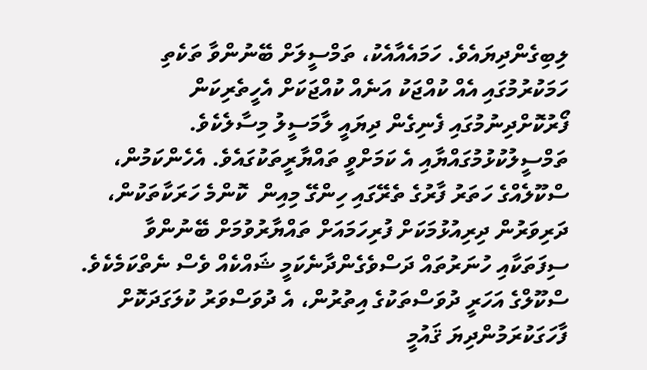ލިބިގެންދިޔައެވެ. ހަމައެއާއެކު، ތަމްސީލަށް ބޭނުންވާ ތަކެތި ހަމަކުރުމުގައި އެއް ކުއްޖަކު އަނެއް ކުއްޖަކަށް އެހީތެރިކަން ފޯރުކޮށްދިނުމުގައި ފެނިގެން ދިޔައީ ލާމަސީލު މިސާލެކެވެ. ތަމްސީލުކުޅުމުގައްޔާއި އެ ކަމަށްވީ ތައްޔާރީތަކުގައެވެ. އެހެންކަމުން، ސްކޫލެއްގެ ހަތަރު ފާރުގެ ތެރޭގައި ހިންގޭ މިއިން  ކޮންމެ ހަރަކާތަކުން، ދަރިވަރުން ދިރިއުޅުމަކަށް ފުރިހަމައަށް ތައްޔާރުވުމަށް ބޭނުންވާ ސިފަތަކާއި ހުނަރުތައް ދަސްވެގެންދާނެކަމީ ޝައްކެއް ވެސް ނެތްކަމެކެވެ.
ސްކޫލްގެ އަހަރީ ދުވަސްތަކުގެ އިތުރުން، އެ ދުވަސްވަރު ކުލަގަދަކޮށް ފާހަގަކުރަމުންދިޔަ ޤައުމީ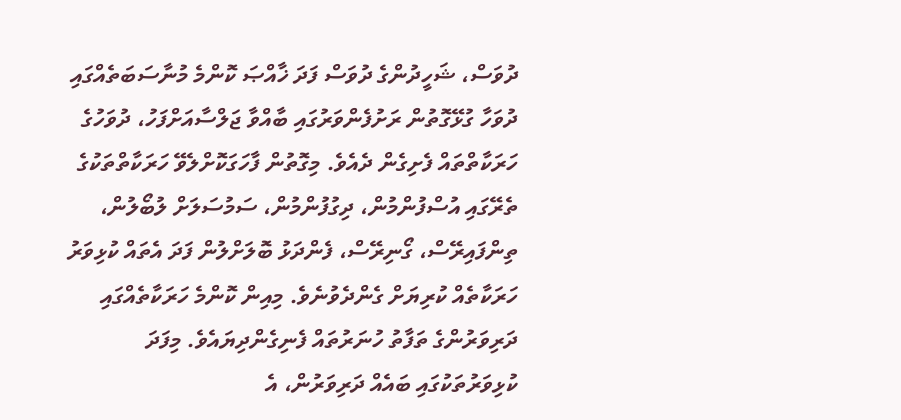ދުވަސް، ޝަހީދުންގެ ދުވަސް ފަދަ ޚާއްޞަ ކޮންމެ މުނާސަބަތެއްގައި ދުވަހާ ގުޅޭގޮތުން ރަށުފެންވަރުގައި ބާއްވާ ޖަލްސާއަށްފަހު، ދުވަހުގެ ހަރަކާތްތައް ފެށިގެން ދެއެވެ. މިގޮތުން ފާހަގަކޮށްލެވޭ ހަރަކާތްތަކުގެ ތެރޭގައި އުސްފުންމުން، ދިގުފުންމުން، ސަމުސަލަށް ލުބޯލުން، ތިންފައިރޭސް، ގޯނިރޭސް، ފެންދަޅު ބޮލަށްލުން ފަދަ އެތައް ކުޅިވަރު ހަރަކާތެއް ކުރިޔަށް ގެންދެވުނެވެ. މިއިން ކޮންމެ ހަރަކާތެއްގައި ދަރިވަރުންގެ ތަފާތު ހުނަރުތައް ފެނިގެންދިޔައެވެ. މިފަދަ ކުޅިވަރުތަކުގައި ބައެއް ދަރިވަރުން، އެ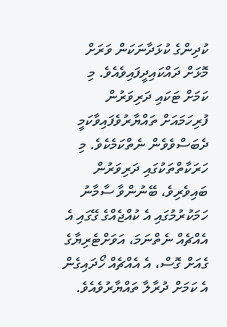ކުދިންގެ ކުޅަދާނަކަން ވަރަށް މޮޅަށް ދައްކައިދީފައިވެއެވެ. މި ކަމަށް ޓަކައި ދަރިވަރުން ފުރިހަމައަށް ތައްޔާރުވެފައިވާކަމީ ދެބަސްވެވެން ނެތްކަމެކެވެ. މި ހަރަކާތްތަކުގައި ދަރިވަރުން ބައިވެރިވެ، ބޭނުންވާ ސާމާނު ހަމަކުރުމުގައި އެ ކުއްޖެއްގެ ގޭގައި އެ އެއްޗެއް ނެތްނަމަ، އަވަށްޓެރިޔާގެ ގެއަށް ގޮސް، އެ އެއްޗެއް ހޯދައިގެން އެ ކަމަށް ދުރާލާ ތައްޔާރުވެއެވެ.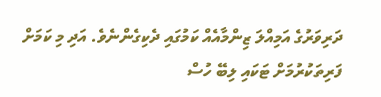ދަރިވަރުގެ އަމިއްލަ ޒިންމާއެއް ކަމުގައި ދެކިގެންނެވެ. އަދި މި ކަމަށް ފަރިތަކުރުމަށް ޓަކައި ލިބޭ ހުސް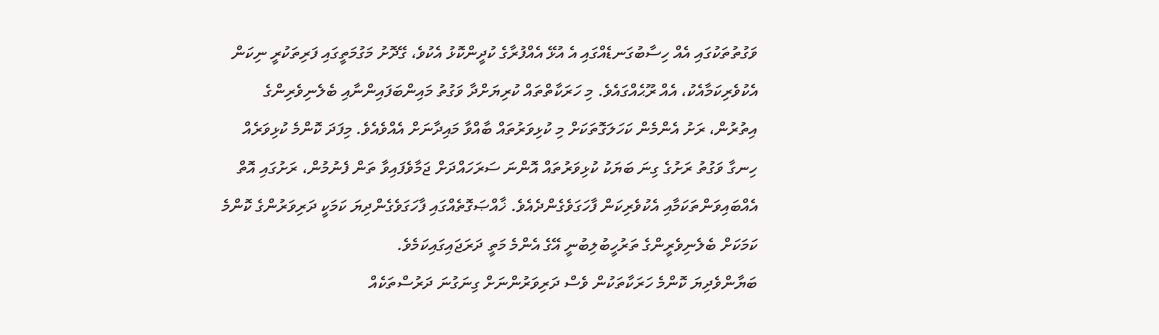ވަގުތުތަކުގައި އެއް ހިސާބުގަނޑެއްގައި އެ އުޅޭ އެއްފުރާގެ ކުދީންކޮޅު އެކުވެ، ގޭދޮށު މަގުމަތީގައި ފަރިތަކުރީ ނިކަން އެކުވެރިކަމާއެކު، އެއް ރޫޙެއްގައެވެ. މި ހަރަކާތްތައް ކުރިޔަށްދާ ވަގުތު މައިންބަފައިންނާއި ބެލެނިވެރިންގެ އިތުރުން، ރަށު އެންމެން ކަހަލަގޮތަކަށް މި ކުޅިވަރުތައް ބާއްވާ މައިދާނަށް އެއްވެއެވެ. މިފަދަ ކޮންމެ ކުޅިވަރެއް ހިނގާ ވަގުތު ރަށުގެ ގިނަ ބަޔަކު ކުޅިވަރުތައް އޮންނަ ސަރަހައްދަށް ޖަމާވެފައިވާ ތަން ފެނުމުން، ރަށުގައި އޮތް އެއްބައިވަންތަކަމާއި އެކުވެރިކަން ފާހަގަވެގެންދެއެވެ. ޚާއްޞަގޮތެއްގައި ފާހަގަވެގެންދިޔަ ކަމަކީ ދަރިވަރުންގެ ކޮންމެ ކަމަކަށް ބެލެނިވެރީންގެ ތަރުހީބުލިބުނީ އޭގެ އެންމެ މަތީ ދަރަޖައިގައިކަމެވެ.
ބަޔާންވެދިޔަ ކޮންމެ ހަރަކާތަކުން ވެސް ދަރިވަރުންނަށް ގިނަގުނަ ދަރުސްތަކެއް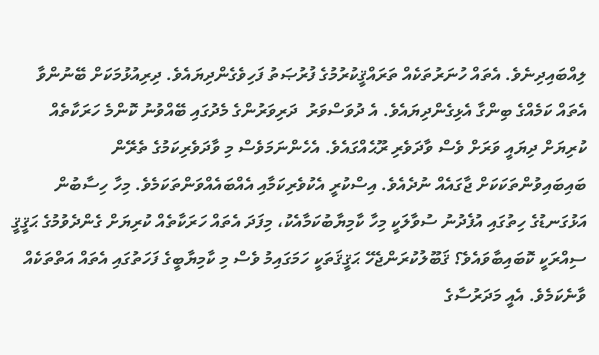ލިއްބައިދިނެވެ. އެތައް ހުނަރުތަކެއް ތަރައްޤީކުރުމުގެ ފުރުޞަތު ފަހިވެގެންދިޔައެވެ. ދިރިއުޅުމަކަށް ބޭނުންވާ އެތައް ކަމެއްގެ ބިންގާ އެޅިގެންދިޔައެވެ. އެ ދުވަސްވަރު  ދަރިވަރުންގެ މެދުގައި ބޭއްވުނު ކޮންމެ ހަރަކާތެއް ކުރިޔަށް ދިޔައީ ވަރަށް ވެސް ވާދަވެރި ރޫޙެއްގައެވެ. އެހެންނަމަވެސް މި ވާދަވެރިކަމުގެ ތެރޭން ބައިބައިވުންތަކަކަށް ޖާގައެއް ނުދެއެވެ. އިސްކުރީ އެކުވެރިކަމާއި އެއްބައެއްވަންތަކަމެވެ. މިހާ ހިސާބުން އަޅުގަނޑުގެ ހިތުގައި އުފެދުނު ސުވާލަކީ މިހާ ކާމިޔާބުކަމާއެކު، މިފަދަ އެތައް ހަރަކާތެއް ކުރިޔަށް ގެންދެވުމުގެ ޙަޤީޤީ ސިއްރަކީ ކޮބައިބާވައެވެ؟ ޤަބޫލުކުރަންޖެހޭ ޙަޤީޤަތަކީ ހަމަގައިމު ވެސް މި ކާމިޔާބީގެ ފަހަތުގައި އެތައް އަތްތަކެއް ވާނެކަމެވެ. އެއީ މަދަރުސާގެ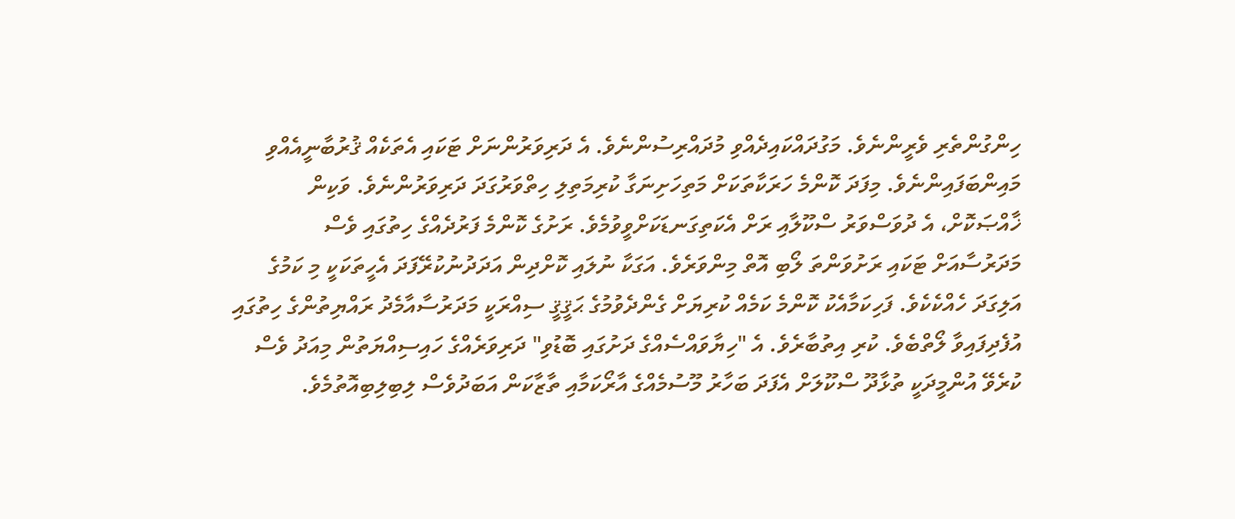ހިންގުންތެރި ވެރީންނެވެ. މަގުދައްކައިދެއްވި މުދައްރިސުންނެވެ. އެ ދަރިވަރުންނަށް ޓަކައި އެތަކެއް ޤުރުބާނީއެއްވި މައިންބަފައިންނެވެ. މިފަދަ ކޮންމެ ހަރަކާތަކަށް މަތިހަށިނަގާ ކުރިމަތިލި ހިތްވަރުގަދަ ދަރިވަރުންނެވެ. ވަކިން ޚާއްޞަކޮށް، އެ ދުވަސްވަރު ސްކޫލާއި ރަށް އެކަތިގަނޑަކަށްވީވުމެވެ. ރަށުގެ ކޮންމެ ފަރުދެއްގެ ހިތުގައި ވެސް މަދަރުސާއަށް ޓަކައި ރަށުވަންތަ ލޯބި އޮތް މިންވަރެވެ. އަގަކާ ނުލައި ކޮށްދިން އަދަދުނުކުރޭފަދަ އެހީތަކަކީ މި ކަމުގެ އަލިގަދަ ހެއްކެކެވެ. ފަހިކަމާއެކު ކޮންމެ ކަމެއް ކުރިޔަށް ގެންދެވުމުގެ ޙަޤީޤީ ސިއްރަކީ މަދަރުސާއާމެދު ރައްޔިތުންގެ ހިތުގައި އުފެދިފައިވާ ލޯތްބެވެ. ކުރި އިތުބާރެވެ. އެ "ހިޔާވައްސެއްގެ ދަށުގައި ބޮޑުވި" ދަރިވަރެއްގެ ހައިސިއްޔަތުން މިއަދު ވެސް ކުރެވޭ އުންމީދަކީ ތުޅާދޫ ސްކޫލަށް އެފަދަ ބަހާރު މޫސުމެއްގެ އާރޯކަމާއި ތާޒާކަން އަބަދުވެސް ލިބިލިބިއޮތުމެވެ.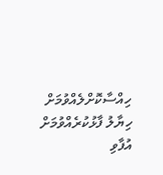ހިއްސާކޮށްލެއްވުމަށް
ހިޔާލު ފާޅުކުރެއްވުމަށް
އުފާވި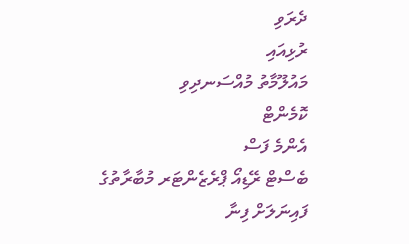ދެރަވި
ރުޅިއައި
މައުލޫމާތު މުއްސަނދިވި
ކޮމެންޓް
އެންމެ ފަސް
ބެސްޓް ރޭޑިއޯ ޕްރެޒެންޓަރ މުބާރާތުގެ ފައިނަލަށް ފިނާ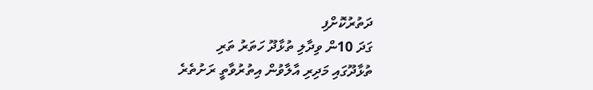ދަތުރުކޮށްފި
ގަދަ 10ން ވިދާލި ތުޅާދޫ ހަތަރު ތަރި
ތުޅާދޫގައި މަދިރި އާލާވުން އިތުރުވާތީ ރަށުތެރެ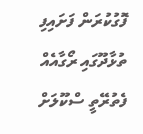ފޮގުކުރަން ފަށައިފި
ތުޅާދޫގައި ރޯގާއެއް ފެތުރޭތީ ސްކޫލަށް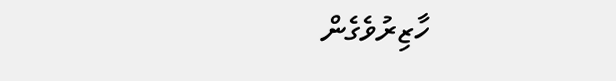ހާޒިރުވެގެން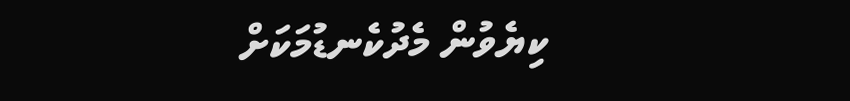ކިޔެވުން މެދުކެނޑުމަކަށް